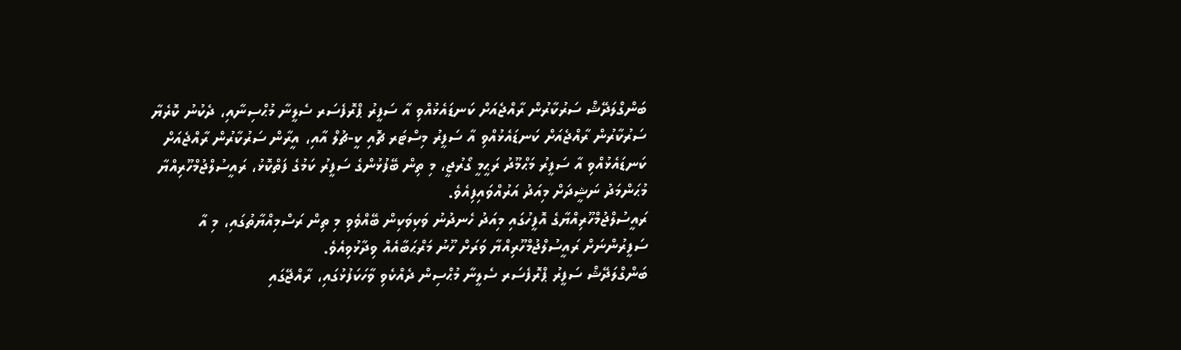ބަންގްލަދޭޝް ސަރުކާރުން ރާއްޖެއަށް ކަނޑައެޅުއްވި އާ ސަފީރު ޕްރޮފެސަރ ސެލީނާ މުޙްސިނާއި، ދެކުނު ކޮރެޔާ ސަރުކާރުން ރާއްޖެއަށް ކަނޑައެޅުއްވި އާ ސަފީރު މިސްޓަރ ޗޮއި ކީ-ޗުލް އާއި، އީރާން ސަރުކާރުން ރާއްޖެއަށް ކަނޑައެޅުއްވި އާ ސަފީރު މަޙްމޫދު ރަޙީމީ ގޯރުޖީ، މި ތިން ބޭފުޅުންގެ ސަފީރު ކަމުގެ ފަތްކޮޅު، ރައީސުލްޖުމްހޫރިއްޔާ މުޙަންމަދު ނަޝީދަށް މިއަދު އަރުއްވައިފިއެވެ.
ރައީސުލްޖުމްހޫރިއްޔާގެ އޮފީހުގައި މިއަދު ހެނދުނު ވަކިވަކިން ބޭއްވެވި މި ތިން ރަސްމިއްޔާތުގައި، މި އާ ސަފީރުންނަށް ރައީސުލްޖުމްހޫރިއްޔާ ވަރަށް ހޫނު މަރްޙަބާއެއް ވިދާޅުވިއެވެ.
ބަންގްލަދޭޝް ސަފީރު ޕްރޮފެސަރ ސެލީނާ މުޙްސިން ދެއްކެވި ވާހަކަފުޅުގައި، ރާއްޖޭގައި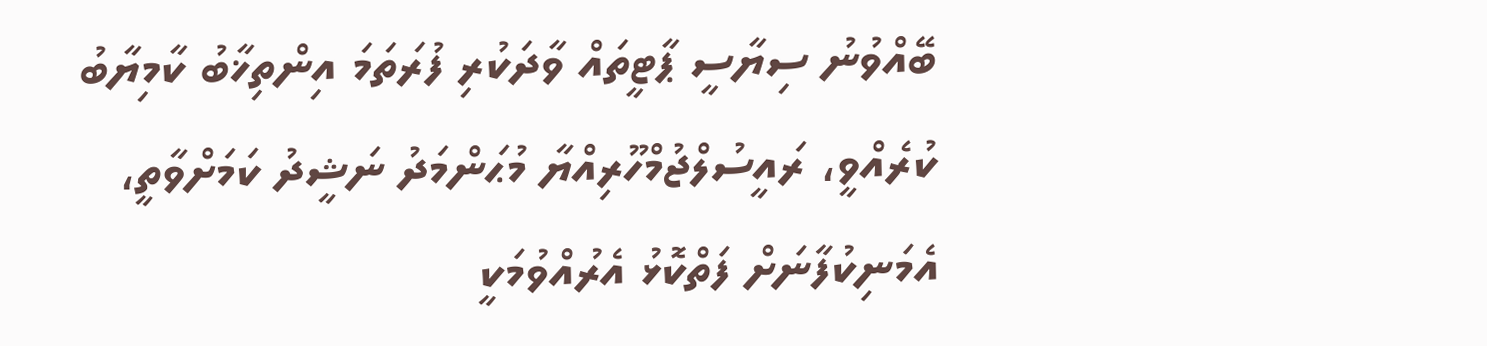ބޭއްވުނު ސިޔާސީ ޕާޓީތައް ވާދަކުރި ފުރަތަމަ އިންތިޚާބު ކާމިޔާބު ކުރެއްވީ، ރައީސުލްޖުމްހޫރިއްޔާ މުޙަންމަދު ނަޝީދު ކަމަށްވާތީ، އެމަނިކުފާނަށް ފަތްކޮޅު އެރުއްވުމަކީ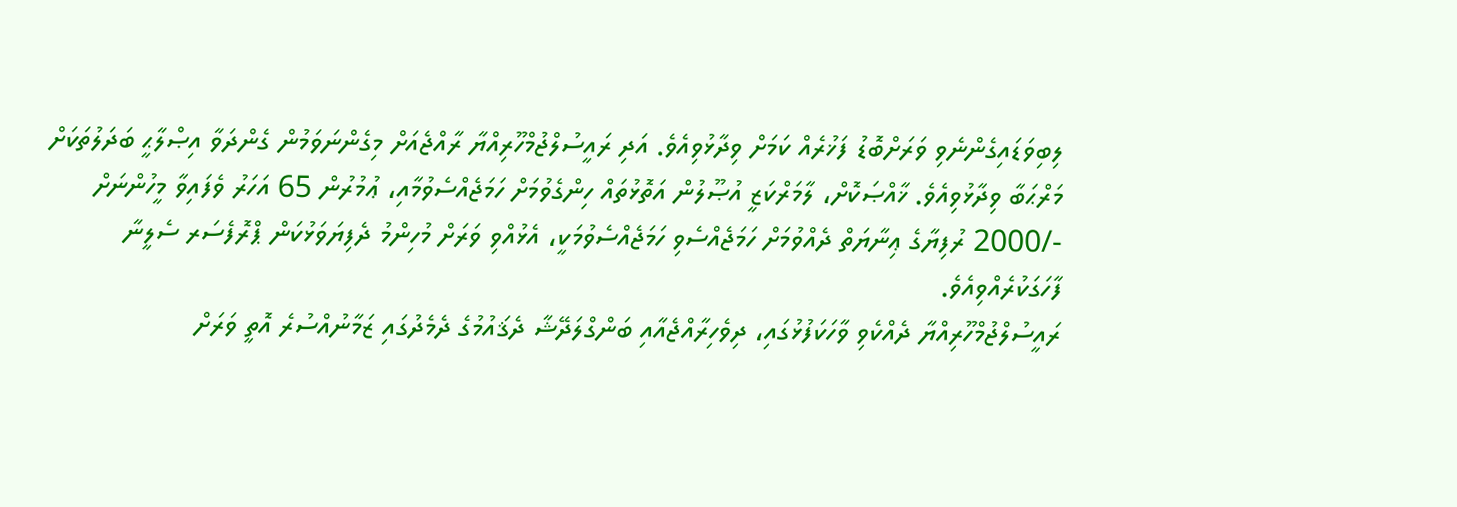ލިބިވަޑައިގެންނެވި ވަރަށްބޮޑު ފަޚުރެއް ކަމަށް ވިދާޅުވިއެވެ. އަދި ރައީސުލްޖުމްހޫރިއްޔާ ރާއްޖެއަށް މިގެންނަވަމުން ގެންދަވާ އިޞްލާޙީ ބަދަލުތަކަށް މަރްޙަބާ ވިދާޅުވިއެވެ. ޚާއްޞަކޮށް، ލާމަރްކަޒީ އުޞޫލުން އަތޮޅުތައް ހިންގެވުމަށް ހަމަޖެއްސެވުމާއި، ޢުމުރުން 65 އަހަރު ވެފައިވާ މީހުންނަށް -/2000 ރުފިޔާގެ ޢިނާޔަތް ދެއްވުމަށް ހަމަޖެއްސެވި ހަމަޖެއްސެވުމަކީ، އެޅުއްވި ވަރަށް މުހިންމު ދެފިޔަވަޅުކަން ޕްރޮފެސަރ ސެލީނާ ފާހަގަކުރެއްވިއެވެ.
ރައީސުލްޖުމްހޫރިއްޔާ ދެއްކެވި ވާހަކަފުޅުގައި، ދިވެހިރާއްޖެއާއި ބަންގްލަދޭޝާ ދެޤައުމުގެ ދެމެދުގައި ޒަމާނުއްސުރެ އޮތީ ވަރަށް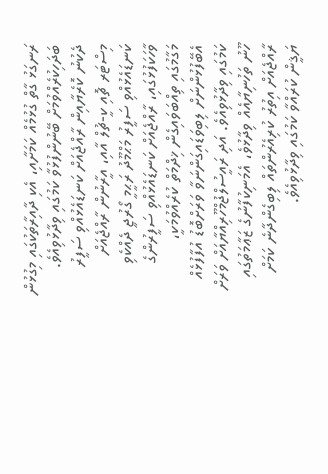ރަނގަޅު ގާތް ގުޅުމެއް ކަމަށާއި، އެކި ދާއިރާތަކުގައި މިގުޅުން ބަދަހިކުރެއްވުމަށް ބޭނުންފުޅުވާ ކަމުގައި ވިދާޅުވިއެވެ.
ދެކުނު ކޮރެޔާއިން ރާއްޖެއަށް ކަނޑައެޅުއްވި ސަފީރު މިސްޓަރ ޗޮއި ކީ-ޗުލް އާއި، އީރާނުން ރާއްޖެއަށް ކަނޑައެޅުއްވި ސަފީރު މަޙްމޫދު ރަޙީމީ ގޯރުޖީ ދެއްކެވި ވާހަކަފުޅުގައި، ރާއްޖެއަށް ކަނޑައެޅުއްވި ސަފީރުންގެ މަގާމުގައި ތިއްބަވައިގެން ޚިދްމަތް ކުރެއްވުމަކީ، އެބޭފުޅުންނަށް ލިބިވަޑައިގަންނަވާ ވަރަށްބޮޑު އުފާފުޅެއް ކަމުގައި ވިދާޅުވިއެވެ. އަދި ރައީސުލްޖުމްހޫރިއްޔާއަށް ވަރަށް ހޫނު ތަހުނިޔާއެއް ވިދާޅުވެ، އެމަނިކުފާނުގެ ޒަޢާމަތުގައި ރާއްޖެއަށް އިތުރު ކުރިއެރުންތައް ލިބިގެންދާނެ ކަމަށް ޔަޤީން ކުރައްވާ ކަމުގައި ވިދާޅުވިއެވެ.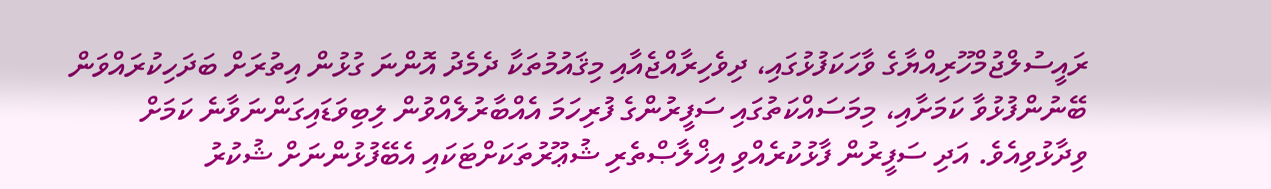ރައީސުލްޖުމްހޫރިއްޔާގެ ވާހަކަފުޅުގައި، ދިވެހިރާއްޖެއާއި މިޤައުމުތަކާ ދެމެދު އޮންނަ ގުޅުން އިތުރަށް ބަދަހިކުރައްވަން ބޭނުންފުޅުވާ ކަމަށާއި، މިމަސައްކަތުގައި ސަފީރުންގެ ފުރިހަމަ އެއްބާރުލެއްވުން ލިބިވަޑައިގަންނަވާނެ ކަމަށް ވިދާޅުވިއެވެ. އަދި ސަފީރުން ފާޅުކުރެއްވި އިޚްލާޞްތެރި ޝުޢޫރުތަކަށްޓަކައި އެބޭފުޅުންނަށް ޝުކުރު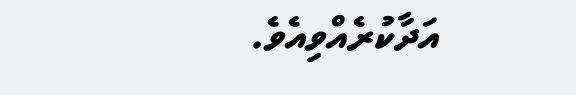އަދާކުރެއްވިއެވެ.